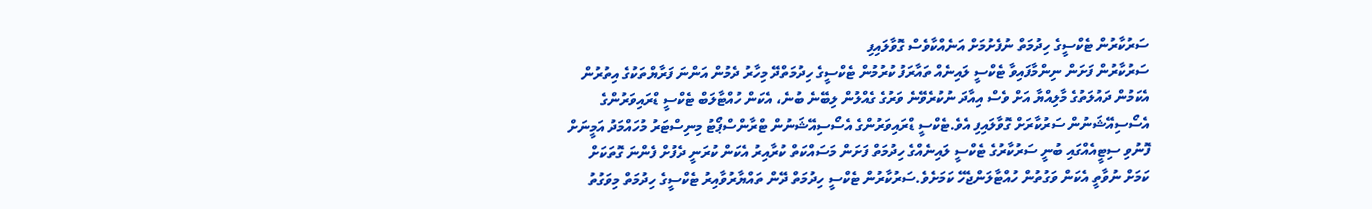ސަރުކާރުން ޓެކްސީގެ ހިދުމަތް ނުފެށުމަށް އަނެއްކާވެސް ގޮވާލައިފި
ސަރުކާރުން ފަށަން ނިންމާފައިވާ ޓެކްސީ ލައިނެއް ތައާރަފު ކުރުމުން ޓެކްސީގެ ހިދުމަތްދޭ މިހާރު ދެމުން އަންނަ ފަރާޔްތަކުގެ އިތުރުން އެކަމުން ދައުލަތުގެ މާލިއްޔާ އަށް ވެސް އިއާދަ ނުކުރެވޭނެ ވަރުގެ ގެއްލުން ލިބޭނެ ބުނެ، އެކަން ހުއްޓާލަބް ޓެކްސީ ޑްރައިވަރުންގެ އެސޯސިއޭޝަނުން ސަރުކާރަށް ގޮވާލައިފި އެވެ.ޓެކްސީ ޑްރައިވަރުންގެ އެސޯސިއޭޝަނުން ޓްރާންސްޕޯޓު މިނިސްޓަރު މުހައްމަދު އަމީނަށް ފޮނުވި ސިޓީއެއްގައި ބުނީ ސަރުކާރުގެ ޓެކްސީ ލައިނެއްގެ ހިދުމަތް ފަށަން މަސައްކަތް ކުރާއިރު އެކަން ކުރަނީ ދެފުށް ފެންނަ ގޮތަކަށް ކަމަށް ނުވާތީ އެކަން ވަގުތުން ހުއްޓާލަންޖެހޭ ކަމަށެވެ.ސަރުކާރުން ޓެކްސީ ހިދުމަތް ދޭން ތައްޔާރުވާއިރު ޓެކްސީގެ ހިދުމަތް މިވަގުތު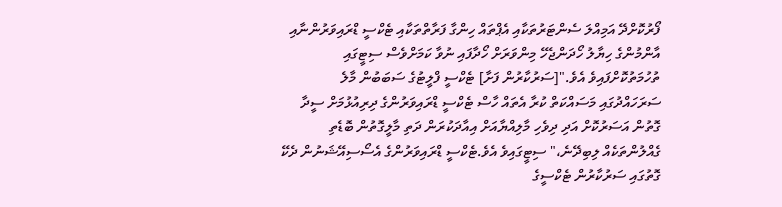ފޯރުކޮށްދޭ އަމިއްލަ ސެންޓަރުތަކާއި އެޕްތައް ހިންގާ ފަރާތްތަކާއި ޓެކްސީ ޑްރައިވަރުންނާއި އާންމުންގެ ހިޔާލު ހޯދަންޖެހޭ މިންވަރަށް ހޯދާފައި ނުވާ ކަމަށްވެސް ސިޓީގައި ތުހުމަތުކޮށްފައިވެ އެވެ."[ސަރުކާރުން ފަށާ] ޓެކްސީ ފްލީޓުގެ ސަބަބުން މާލެ ސަރަހައްދުގައި މަސައްކަތް ކުރާ އެތައް ހާސް ޓެކްސީ ޑްރައިވަރުންގެ ދިރިއުޅުމަށް ސީދާ ގޮތުން އަސަރުކޮށް އަދި ދިވެހި މާލިއްޔާއަށް އިއާދަކުރަން ދަތި މާލީގޮތުން ބޮޑެތި ގެއްލުންތަކެއް ލިބިދޭނެ،" ސިޓީގައިވެ އެވެ.ޓެކްސީ ޑްރައިވަރުންގެ އެސޯސިއޭޝަނުން ދެކޭ ގޮތުގައި ސަރުކާރުން ޓެކްސީގެ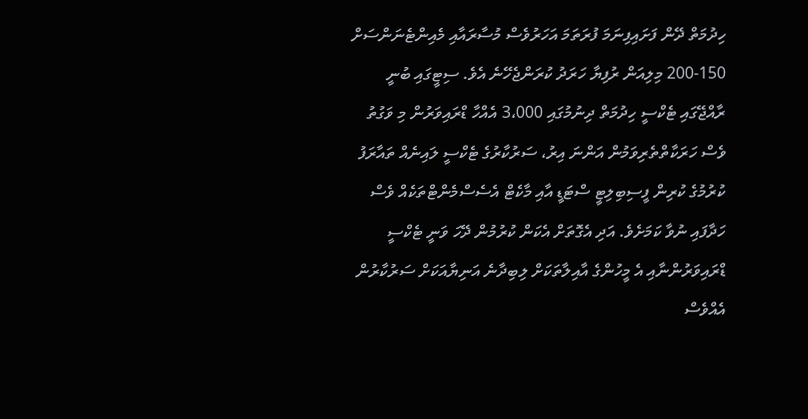ހިދުމަތް ދޭން ފަށައިފިނަމަ ފުރަތަމަ އަހަރުވެސް މުސާރައާއި މެއިންޓެނަންސަށް 150-200 މިލިއަން ރުފިޔާ ހަރަދު ކުރަންޖެހޭނެ އެވެ. ސިޓީގައި ބުނީ ރާއްޖޭގައި ޓެކްސީ ހިދުމަތް ދިނުމުގައި 3،000 އެއްހާ ޑްރައިވަރުން މި ވަގުތު ވެސް ހަރަކާތްތެރިވަމުން އަންނަ އިރު، ސަރުކާރުގެ ޓެކްސީ ލައިނެއް ތައާރަފު ކުރުމުގެ ކުރިން ފީސިބިލިޓީ ސްޓަޑީ އާއި މާކެޓް އެސެސްމެންޓްތަކެއް ވެސް ހަދާފައި ނުވާ ކަމަށެވެ. އަދި އެގޮތަށް އެކަން ކުރުމުން ދޭހަ ވަނީ ޓެކްސީ ޑްރައިވަރުންނާއި އެ މީހުންގެ އާއިލާތަކަށް ލިބިދާނެ އަނިޔާއަކަށް ސަރުކާރުން އެއްވެސް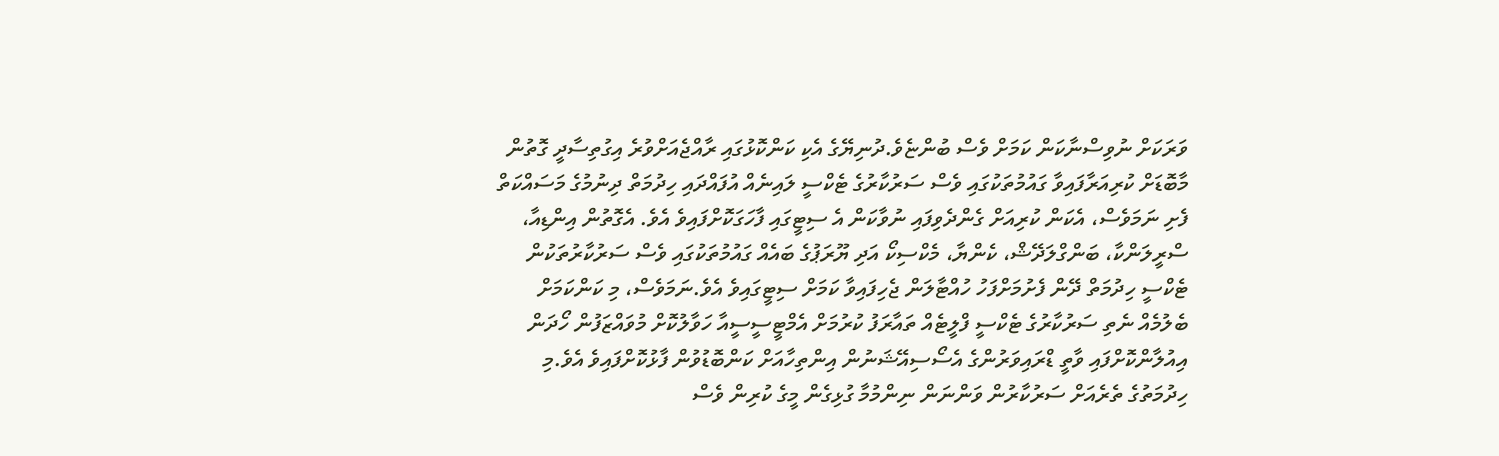ވަރަކަށް ނުވިސްނާކަން ކަމަށް ވެސް ބުންޏެވެ.ދުނިޔޭގެ އެކި ކަންކޮޅުގައި ރާއްޖެއަށްވުރެ އިގުތިސާދީ ގޮތުން މާބޮޑަށް ކުރިއަރާފައިވާ ގައުމުތަކުގައި ވެސް ސަރުކާރުގެ ޓެކްސީ ލައިނެއް އުފައްދައި ހިދުމަތް ދިނުމުގެ މަސައްކަތް ފެށި ނަމަވެސް، އެކަން ކުރިއަށް ގެންދެވިފައި ނުވާކަން އެ ސިޓީގައި ފާހަގަކޮށްފައިވެ އެވެ. އެގޮތުން އިންޑިއާ، ސްރީލަންކާ، ބަންގްލަދޭޝް، ކެންޔާ، މެކްސިކޯ އަދި ޔޫރަޕުގެ ބައެއް ގައުމުތަކުގައި ވެސް ސަރުކާރުތަކުން ޓެކްސީ ހިދުމަތް ދޭން ފެށުމަށްފަހު ހުއްޓާލަން ޖެހިފައިވާ ކަމަށް ސިޓީގައިވެ އެވެ.ނަމަވެސް، މި ކަންކަމަށް ބެލުމެއް ނެތި ސަރުކާރުގެ ޓެކްސީ ފްލީޓެއް ތައާރަފު ކުރުމަށް އެމްޓީސީސީއާ ހަވާލުކޮށް މުވައްޒަފުން ހޯދަން އިއުލާންކޮށްފައި ވާތީ ޑްރައިވަރުންގެ އެސޯސިއޭޝަނުން އިންތިހާއަށް ކަންބޮޑުވުން ފާޅުކޮށްފައިވެ އެވެ.މި ހިދުމަތުގެ ތެރެއަށް ސަރުކާރުން ވަންނަން ނިންމުމާ ގުޅިގެން މީގެ ކުރިން ވެސް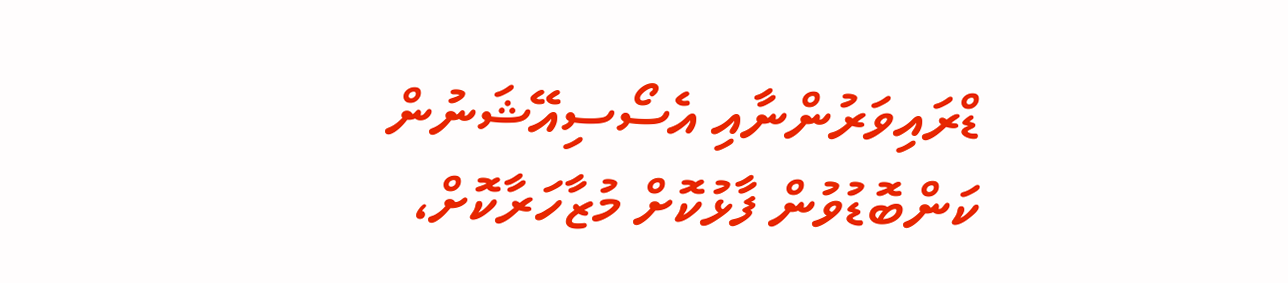ޑްރައިވަރުންނާއި އެސޯސިއޭޝަނުން ކަންބޮޑުވުން ފާޅުކޮށް މުޒާހަރާކޮށް،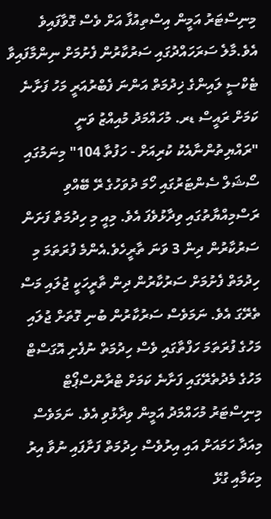މިނިސްޓަރު އަމީން އިސްތިއުފާ އަށް ވެސް ގޮވާފައިވެ އެވެ.މާލެ ސަރަހައްދުގައި ސަރުކާރުން ފެށުމަށް ނިންމާފައިވާ ޓެކްސީ ލައިންގެ ޚިދުމަތް އަންނަ ފެބްރުއަރީ މަހު ފަށާނެ ކަމަށް ރައީސް ޑރ. މުހައްމަދު މުއިއްޒު ވަނީ "ރައްޔިތުންނާއެކު ކުރިއަށް - ހަފުތާ 104" މިނަމުގައި ސޯޝަލް ސެންޓަރުގައި ހޯމަ ދުވަހުގެ ރޭ ބޭއްވި ރަސްމިއްޔާތުގައި ވިދާޅުވެފަ އެވެ. މިއީ މި ހިދުމަތް ފަށަން ސަރުކާރުން ދިން 3 ވަނަ ތާރީހެވެ.އެންމެ ފުރަތަމަ މި ހިދުމަތް ފެށުމަށް ސަރުކާރުން ދިން ތާރީހަކީ ޖުލައި މަސް ތެރޭގަ އެވެ. ނަމަވެސް ސަރުކާރުން ބުނި ގޮތަށް ޖުލައި މަހުގެ ފުރަތަމަ ހަފްތާގައި ވެސް ހިދުމަތް ނުފެށި އޮގަސްޓް މަހުގެ މެދުތެރޭގައި ފަށާނެ ކަމަށް ޓްރާންސްޕޯޓް މިނިސްޓަރު މުހައްމަދު އަމީން ވިދާޅުވި އެވެ. ނަމަވެސް މިއަދާ ހަމައަށް އައި އިރުވެސް ހިދުމަތް ފަށާފައި ނުވާ އިރު މިކަމާއި ގުޅޭ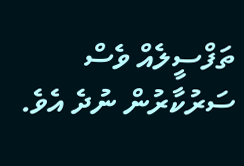ތަފްސީލެއް ވެސް ސަރުކާރުން ނުދެ އެވެ.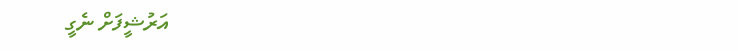އަރުޝީފަށް ނެގީ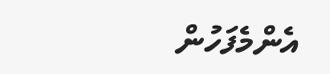އެންމެފަހުން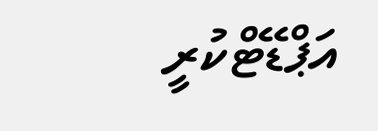އަޕްޑޭޓްކުރީ